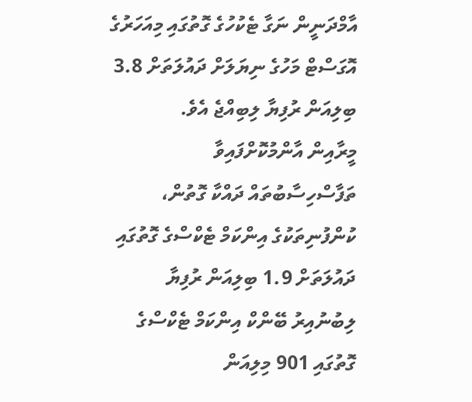އާމްދަނީން ނަގާ ޓެކުހުގެ ގޮތުގައި މިއަހަރުގެ އޮގަސްޓް މަހުގެ ނިޔަލަށް ދައުލަތަށް 3.8 ބިލިއަން ރުފިޔާ ލިބިއްޖެ އެވެ.
މީރާއިން އާންމުކޮށްފައިވާ ތަފާސްހިސާބުތައް ދައްކާ ގޮތުން، ކުންފުނިތަކުގެ އިންކަމް ޓެކްސްގެ ގޮތުގައި ދައުލަތަށް 1.9 ބިލިއަން ރުފިޔާ ލިބުނުއިރު ބޭންކް އިންކަމް ޓެކްސްގެ ގޮތުގައި 901 މިލިއަން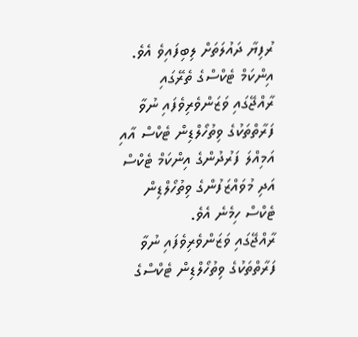ރުފިޔާ ދައުލަތަށް ލިބިފައިވެ އެވެ.
އިންކަމް ޓެކްސްގެ ތެރޭގައި ރާއްޖޭގައި ވަޒަންވެރިވެފައި ނުވާ ފަރާތްތަކުގެ ވިތުހޯލްޑިން ޓެކްސް އާއި އަމިއްލަ ފަރުދުންގެ އިންކަމް ޓެކްސް އަދި މުވައްޒަފުންގެ ވިތުހޯލްޑިން ޓެކްސް ހިމެނެ އެވެ.
ރާއްޖޭގައި ވަޒަންވެރިވެފައި ނުވާ ފަރާތްތަކުގެ ވިތުހޯލްޑިން ޓެކްސްގެ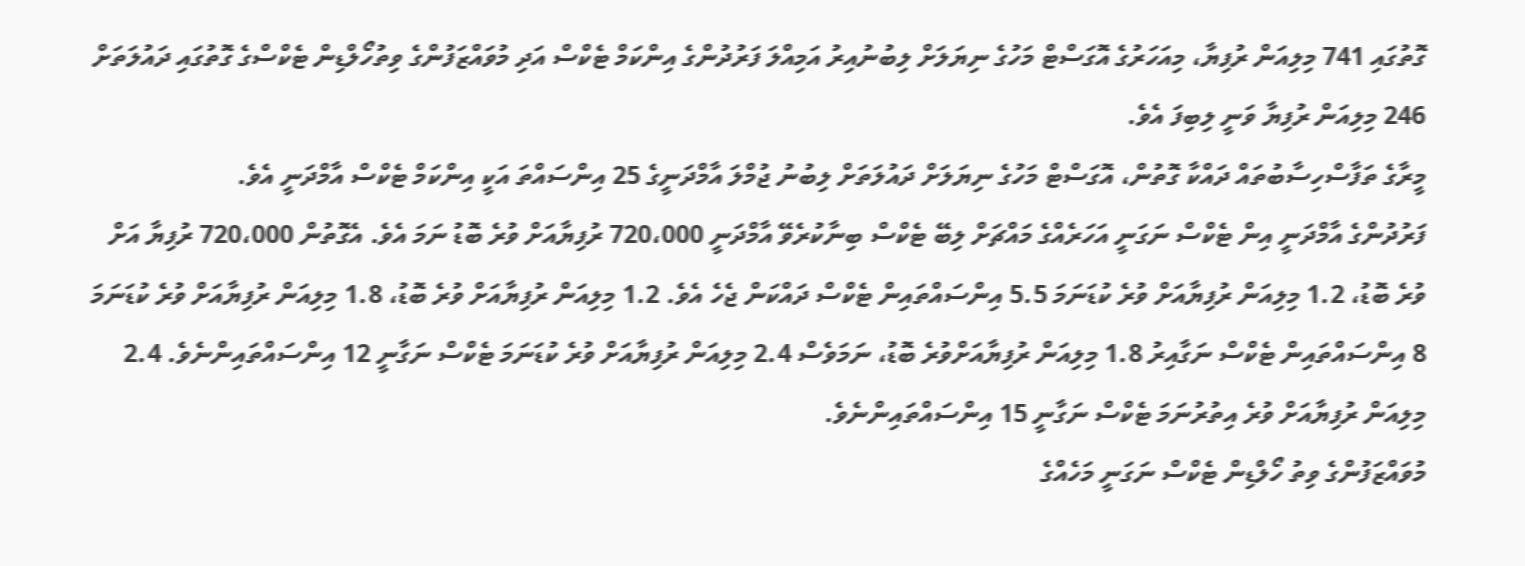ގޮތުގައި 741 މިލިއަން ރުފިޔާ، މިއަހަރުގެ އޮގަސްޓް މަހުގެ ނިޔަލަށް ލިބުނުއިރު އަމިއްލަ ފަރުދުންގެ އިންކަމް ޓެކްސް އަދި މުވައްޒަފުންގެ ވިތުހޯލްޑިން ޓެކްސްގެ ގޮތުގައި ދައުލަތަށް 246 މިލިއަން ރުފިޔާ ވަނީ ލިބިފަ އެވެ.
މީރާގެ ތަފާސްހިސާބުތައް ދައްކާ ގޮތުން، އޮގަސްޓް މަހުގެ ނިޔަލަށް ދައުލަތަށް ލިބުނު ޖުމްލަ އާމްދަނީގެ 25 އިންސައްތަ އަކީ އިންކަމް ޓެކްސް އާމްދަނީ އެވެ.
ފަރުދުންގެ އާމްދަނީ އިން ޓެކްސް ނަގަނީ އަހަރެއްގެ މައްޗަށް ލިބޭ ޓެކްސް ބިނާކުރެވޭ އާމްދަނީ 720،000 ރުފިޔާއަށް ވުރެ ބޮޑު ނަމަ އެވެ. އެގޮތުން 720،000 ރުފިޔާ އަށް ވުރެ ބޮޑު، 1.2 މިލިއަން ރުފިޔާއަށް ވުރެ ކުޑަނަމަ 5.5 އިންސައްތައިން ޓެކްސް ދައްކަން ޖެހެ އެވެ. 1.2 މިލިއަން ރުފިޔާއަށް ވުރެ ބޮޑު، 1.8 މިލިއަން ރުފިޔާއަށް ވުރެ ކުޑަނަމަ 8 އިންސައްތައިން ޓެކްސް ނަގާއިރު 1.8 މިލިއަން ރުފިޔާއަށްވުރެ ބޮޑު، ނަމަވެސް 2.4 މިލިއަން ރުފިޔާއަށް ވުރެ ކުޑަނަމަ ޓެކްސް ނަގާނީ 12 އިންސައްތައިންނެވެ. 2.4 މިލިއަން ރުފިޔާއަށް ވުރެ އިތުރުނަމަ ޓެކްސް ނަގާނީ 15 އިންސައްތައިންނެވެ.
މުވައްޒަފުންގެ ވިތު ހޯލްޑިން ޓެކްސް ނަގަނީ މަހެއްގެ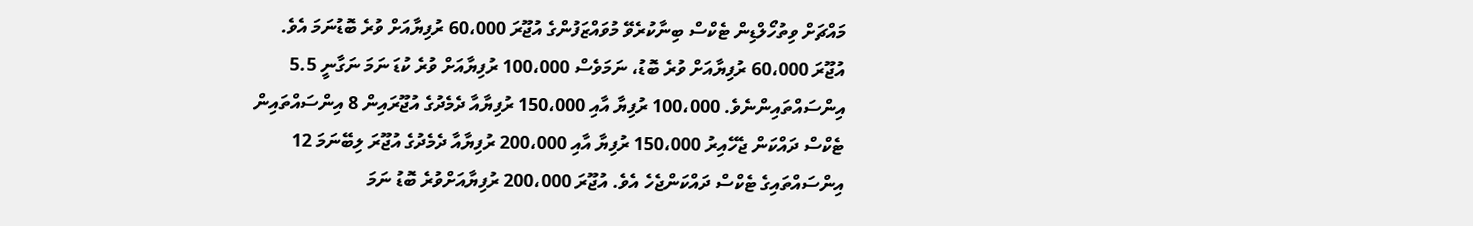މައްޗަށް ވިތުހޯލްޑިން ޓެކްސް ބިނާކުރެވޭ މުވައްޒަފުންގެ އުޖޫރަ 60،000 ރުފިޔާއަށް ވުރެ ބޮޑުނަމަ އެވެ.
އުޖޫރަ 60،000 ރުފިޔާއަށް ވުރެ ބޮޑު، ނަމަވެސް 100،000 ރުފިޔާއަށް ވުރެ ކުޑަ ނަމަ ނަގާނީ 5.5 އިންސައްތައިންނެވެ. 100،000 ރުފިޔާ އާއި 150،000 ރުފިޔާއާ ދެމެދުގެ އުޖޫރައިން 8 އިންސައްތައިން ޓެކްސް ދައްކަން ޖެހޭއިރު 150،000 ރުފިޔާ އާއި 200،000 ރުފިޔާއާ ދެމެދުގެ އުޖޫރަ ލިބޭނަމަ 12 އިންސައްތައިގެ ޓެކްސް ދައްކަންޖެހެ އެވެ. އުޖޫރަ 200،000 ރުފިޔާއަށްވުރެ ބޮޑު ނަމަ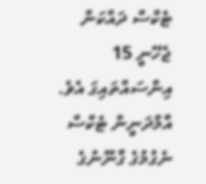ޓެކްސް ދައްކަން ޖެހޭނީ 15 އިންސައްތައިގަ އެވެ.
އާމްދަނީން ޓެކްސް ނެގުމުގެ ގާނޫނުގެ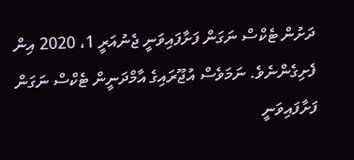ދަށުން ޓެކްސް ނަގަން ފަށާފައިވަނީ ޖެނުއަރީ 1، 2020 އިން ފެށިގެންނެވެ. ނަމަވެސް އުޖޫރައިގެ އާމްދަނީން ޓެކްސް ނަގަން ފަށާފައިވަނީ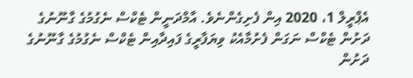އެޕްރީލް 1، 2020 އިން ފެށިގެންނެވެ. އާމްދަނީން ޓެކްސް ނެގުމުގެ ގާނޫނުގެ ދަށުން ޓެކްސް ނަގަން ފެށުމާއެކު ވިޔަފާރީގެ ފައިދާއިން ޓެކްސް ނެގުމުގެ ގާނޫނުގެ ދަށުން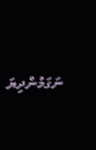ނަގަމުންދިޔަ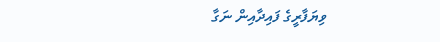ވިޔަފާރީގެ ފައިދާއިން ނަގާ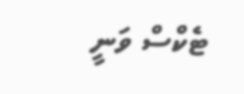ޓެކްސް ވަނީ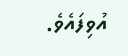އުވިފައެވެ.